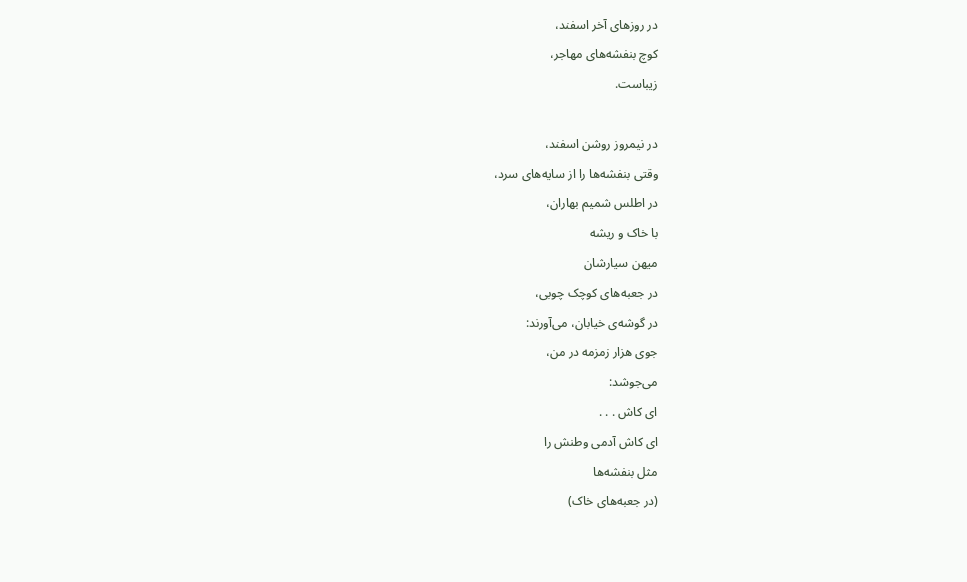در روزهای آخر اسفند،
كوچ بنفشه‌های مهاجر،
زیباست.

در نیمروز روشن اسفند،
وقتی بنفشه‌ها را از سایه‌های سرد،
در اطلس شمیم بهاران،
با خاک و ریشه
میهن سیارشان
در جعبه‌های كوچک چوبی،
در گوشه‌ی خیابان، می‌آورند:
جوی هزار زمزمه در من،
می‌جوشد:
ای‌ كاش . . .
ای كاش آدمی وطنش را
مثل بنفشه‌ها
(در جعبه‌های خاک)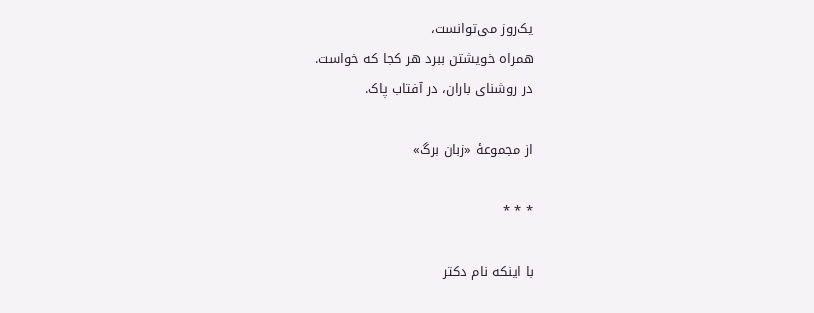یک‌روز می‌توانست،
همراه خویشتن ببرد هر كجا كه خواست.
در روشنای باران، در آفتاب پاک.

از مجموعۀ «زبان برگ»

* * *

با اینکه نام دکتر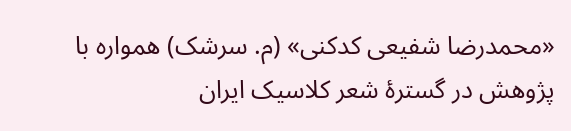«محمدرضا شفیعی کدکنی» (م. سرشک) همواره با پژوهش در گسترۀ شعر کلاسیک ایران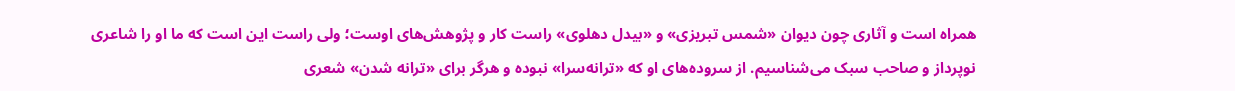همراه است و آثاری چون دیوان «شمس تبریزی» و «بیدل دهلوی» راست کار و پژوهش‌های اوست؛ ولی راست این است که ما او را شاعری نوپرداز و صاحب سبک می‌شناسیم. از سروده‌های او که «ترانه‌سرا» نبوده و هرگر برای «ترانه شدن» شعری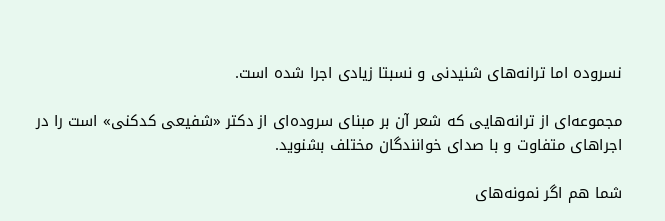نسروده اما ترانه‌های شنیدنی و نسبتا زیادی اجرا شده است.

مجموعه‌ای از ترانه‌هایی که شعر آن بر مبنای سروده‌ای از دکتر «شفیعی کدکنی» است را در اجراهای متفاوت و با صدای خوانندگان مختلف بشنوید.

شما هم اگر نمونه‌های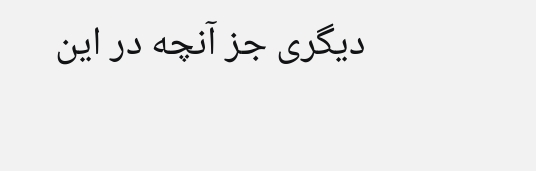دیگری جز آنچه در این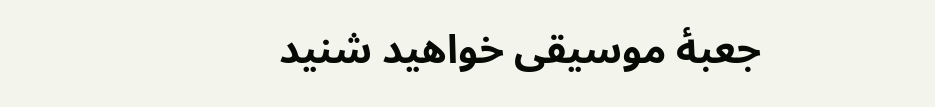جعبۀ موسیقی خواهید شنید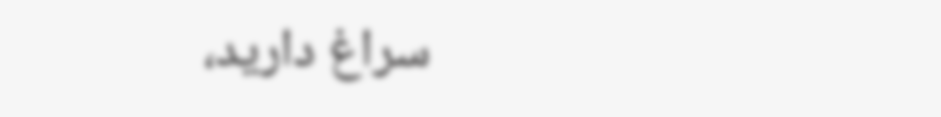سراغ دارید،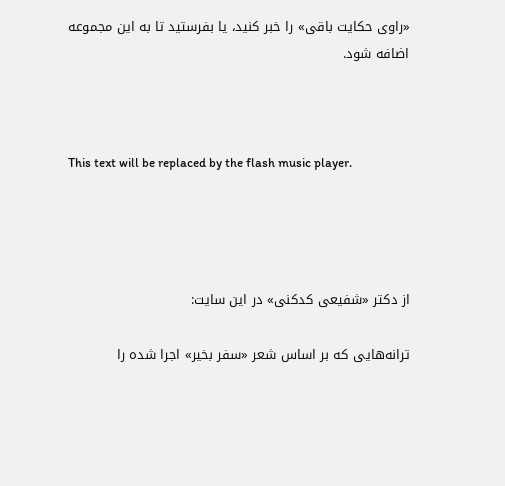«راوی حکایت باقی» را خبر کنید، یا بفرستید تا به این مجموعه اضافه شود.



This text will be replaced by the flash music player.




از دکتر «شفیعی کدکنی» در این سایت:

ترانه‌هایی که بر اساس شعر «سفر بخیر» اجرا شده را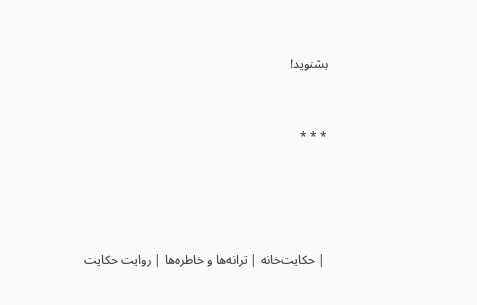بشنوید!


* * *




 | حکایت‌خانه | ترانه‌ها و خاطره‌ها | روايت حکايت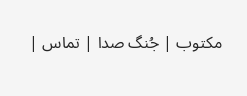مکتوب | جُنگ صدا | تماس |